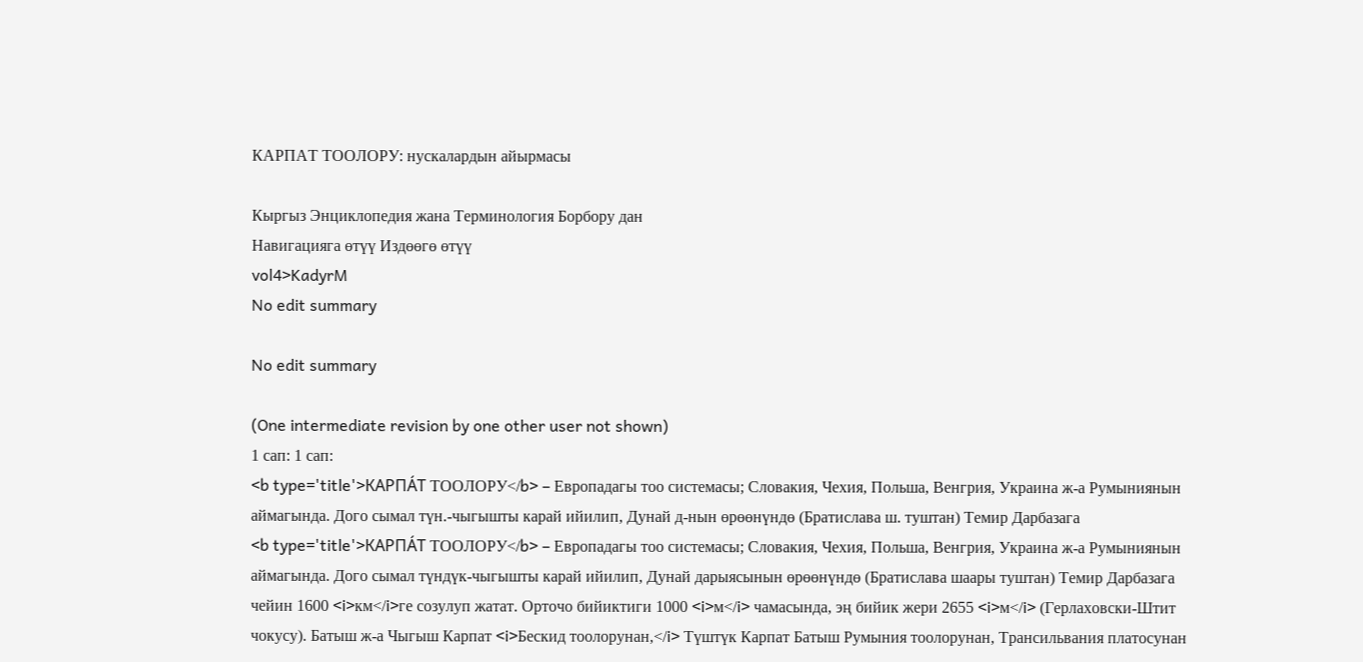КАРПАТ ТООЛОРУ: нускалардын айырмасы

Кыргыз Энциклопедия жана Терминология Борбору дан
Навигацияга өтүү Издөөгө өтүү
vol4>KadyrM
No edit summary

No edit summary

(One intermediate revision by one other user not shown)
1 сап: 1 сап:
<b type='title'>КАРПА́Т ТООЛОРУ</b> – Европадагы тоо системасы; Словакия, Чехия, Польша, Венгрия, Украина ж-а Румыниянын аймагында. Дого сымал түн.-чыгышты карай ийилип, Дунай д-нын өрөөнүндө (Братислава ш. туштан) Темир Дарбазага
<b type='title'>КАРПА́Т ТООЛОРУ</b> – Европадагы тоо системасы; Словакия, Чехия, Польша, Венгрия, Украина ж-а Румыниянын аймагында. Дого сымал түндүк-чыгышты карай ийилип, Дунай дарыясынын өрөөнүндө (Братислава шаары туштан) Темир Дарбазага чейин 1600 <i>км</i>ге созулуп жатат. Орточо бийиктиги 1000 <i>м</i> чамасында, эң бийик жери 2655 <i>м</i> (Герлаховски-Штит чокусу). Батыш ж-а Чыгыш Карпат <i>Бескид тоолорунан,</i> Түштүк Карпат Батыш Румыния тоолорунан, Трансильвания платосунан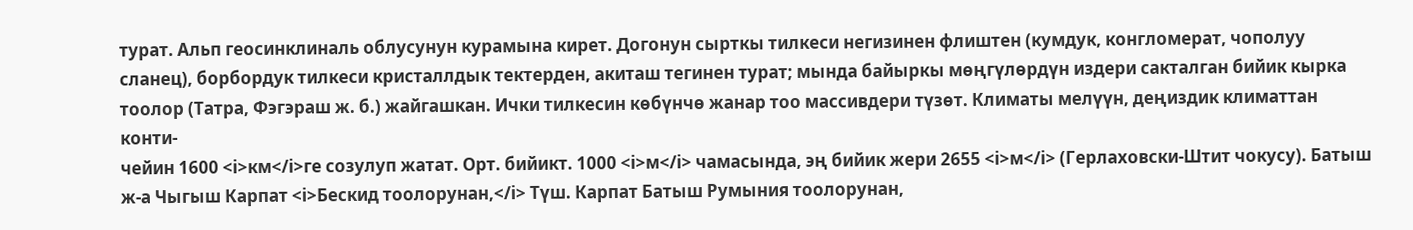турат. Альп геосинклиналь облусунун курамына кирет. Догонун сырткы тилкеси негизинен флиштен (кумдук, конгломерат, чополуу сланец), борбордук тилкеси кристаллдык тектерден, акиташ тегинен турат; мында байыркы мөңгүлөрдүн издери сакталган бийик кырка тоолор (Татра, Фэгэраш ж. б.) жайгашкан. Ички тилкесин көбүнчө жанар тоо массивдери түзөт. Климаты мелүүн, деңиздик климаттан конти-
чейин 1600 <i>км</i>ге созулуп жатат. Орт. бийикт. 1000 <i>м</i> чамасында, эң бийик жери 2655 <i>м</i> (Герлаховски-Штит чокусу). Батыш ж-а Чыгыш Карпат <i>Бескид тоолорунан,</i> Түш. Карпат Батыш Румыния тоолорунан,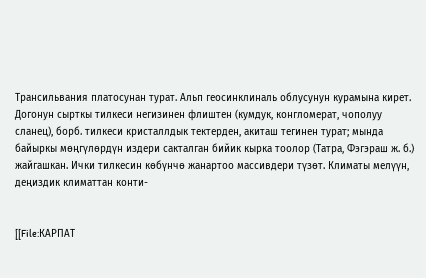Трансильвания платосунан турат. Альп геосинклиналь облусунун курамына кирет. Догонун сырткы тилкеси негизинен флиштен (кумдук, конгломерат, чополуу сланец), борб. тилкеси кристаллдык тектерден, акиташ тегинен турат; мында байыркы мөңгүлөрдүн издери сакталган бийик кырка тоолор (Татра, Фэгэраш ж. б.) жайгашкан. Ички тилкесин көбүнчө жанартоо массивдери түзөт. Климаты мелүүн, деңиздик климаттан конти-


[[File:КАРПАТ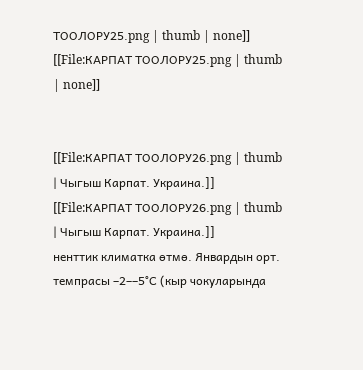ТООЛОРУ25.png | thumb | none]]
[[File:КАРПАТ ТООЛОРУ25.png | thumb | none]]


[[File:КАРПАТ ТООЛОРУ26.png | thumb | Чыгыш Карпат. Украина.]]
[[File:КАРПАТ ТООЛОРУ26.png | thumb | Чыгыш Карпат. Украина.]]
ненттик климатка өтмө. Январдын орт. темпрасы –2––5°С (кыр чокуларында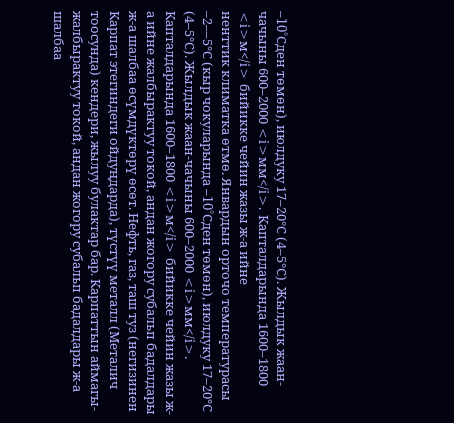–10°Cден төмөн), июлдуку 17–20°С (4–5°С). Жылдык жаан-чачыны 600–2000 <i>мм</i>. Капталдарында 1600–1800 <i>м</i> бийикке чейин жазы ж-а ийне
ненттик климатка өтмө. Январдын орточо температурасы –2––5°С (кыр чокуларында –10°Cден төмөн), июлдуку 17–20°С (4–5°С). Жылдык жаан-чачыны 600–2000 <i>мм</i>. Капталдарында 1600–1800 <i>м</i> бийикке чейин жазы ж-а ийне жалбырактуу токой, андан жогору субальп бадалдары ж-а шалбаа өсүмдүктөрү өсөт. Нефть, газ, таш туз (негизинен Карпат этегиндеги ойдуңдарда), түстүү металл (Металич тоосунда) кендери, жылуу булактар бар. Карпаттын аймагы-
жалбырактуу токой, андан жогору субальп бадалдары ж-а шалбаа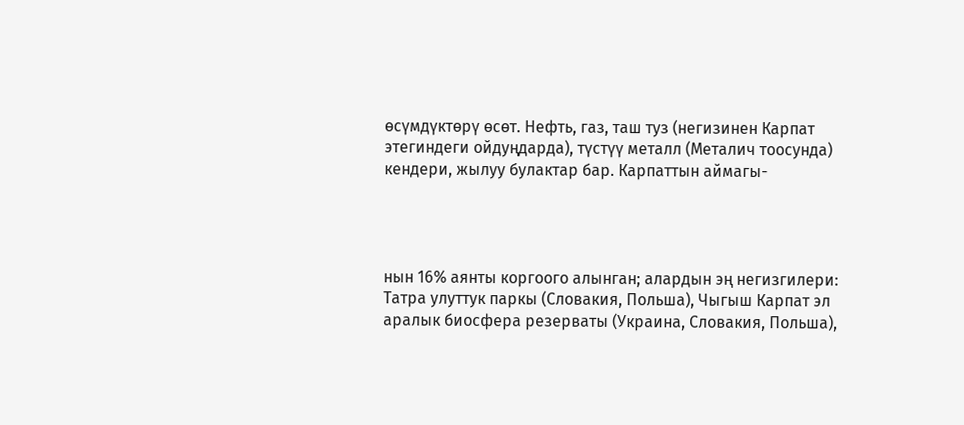өсүмдүктөрү өсөт. Нефть, газ, таш туз (негизинен Карпат этегиндеги ойдуңдарда), түстүү металл (Металич тоосунда) кендери, жылуу булактар бар. Карпаттын аймагы-




нын 16% аянты коргоого алынган; алардын эң негизгилери: Татра улуттук паркы (Словакия, Польша), Чыгыш Карпат эл аралык биосфера резерваты (Украина, Словакия, Польша),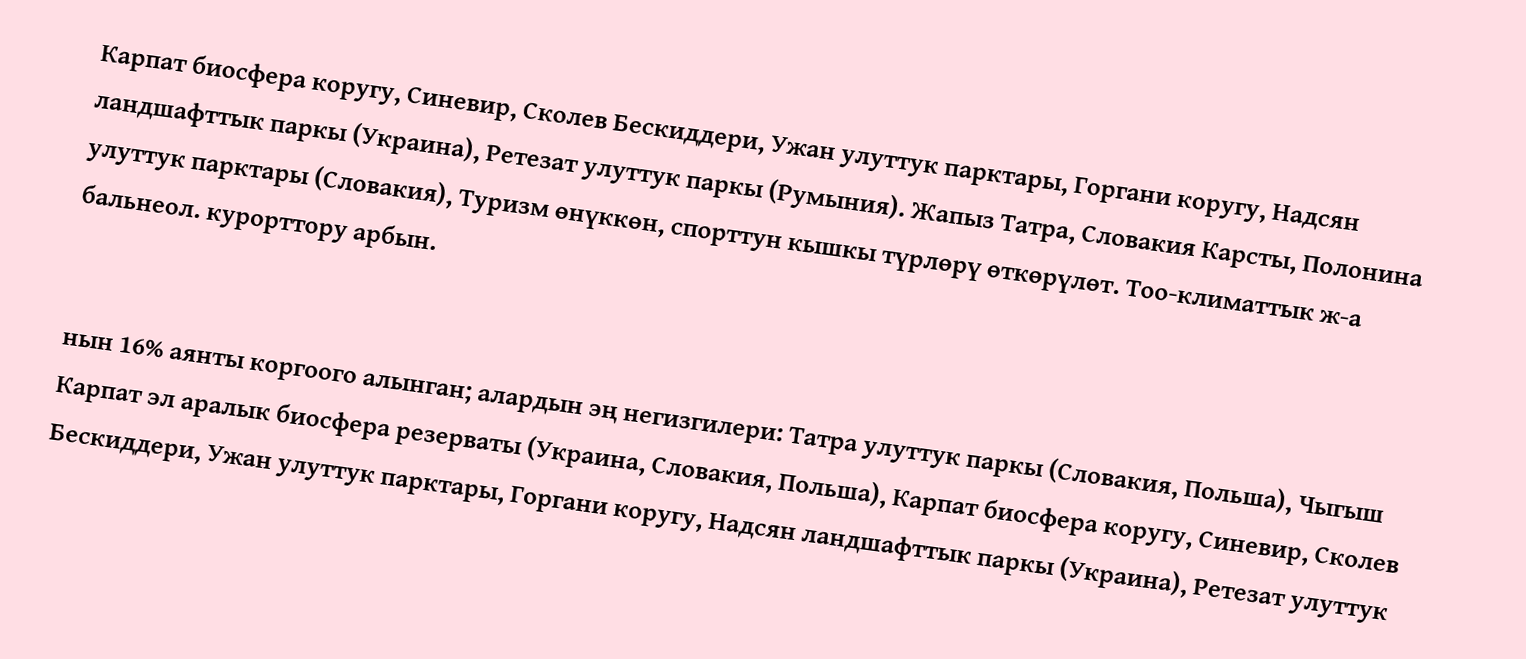Карпат биосфера коругу, Синевир, Сколев Бескиддери, Ужан улуттук парктары, Горгани коругу, Надсян ландшафттык паркы (Украина), Ретезат улуттук паркы (Румыния). Жапыз Татра, Словакия Карсты, Полонина улуттук парктары (Словакия), Туризм өнүккөн, спорттун кышкы түрлөрү өткөрүлөт. Тоо-климаттык ж-а бальнеол. курорттору арбын.


нын 16% аянты коргоого алынган; алардын эң негизгилери: Татра улуттук паркы (Словакия, Польша), Чыгыш Карпат эл аралык биосфера резерваты (Украина, Словакия, Польша), Карпат биосфера коругу, Синевир, Сколев Бескиддери, Ужан улуттук парктары, Горгани коругу, Надсян ландшафттык паркы (Украина), Ретезат улуттук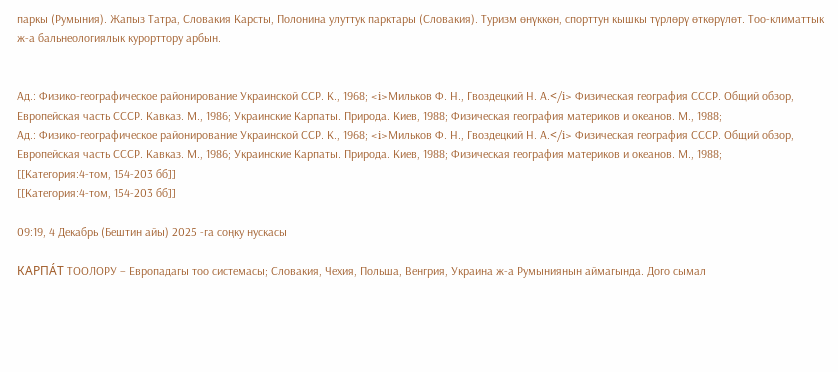паркы (Румыния). Жапыз Татра, Словакия Карсты, Полонина улуттук парктары (Словакия). Туризм өнүккөн, спорттун кышкы түрлөрү өткөрүлөт. Тоо-климаттык ж-а бальнеологиялык курорттору арбын.


Ад.: Физико-географическое районирование Украинской ССР. К., 1968; <i>Мильков Ф. Н., Гвоздецкий Н. А.</i> Физическая география СССР. Общий обзор, Европейская часть СССР. Кавказ. М., 1986; Украинские Карпаты. Природа. Киев, 1988; Физическая география материков и океанов. М., 1988;
Ад.: Физико-географическое районирование Украинской ССР. К., 1968; <i>Мильков Ф. Н., Гвоздецкий Н. А.</i> Физическая география СССР. Общий обзор, Европейская часть СССР. Кавказ. М., 1986; Украинские Карпаты. Природа. Киев, 1988; Физическая география материков и океанов. М., 1988;
[[Категория:4-том, 154-203 бб]]
[[Категория:4-том, 154-203 бб]]

09:19, 4 Декабрь (Бештин айы) 2025 -га соңку нускасы

КАРПА́Т ТООЛОРУ – Европадагы тоо системасы; Словакия, Чехия, Польша, Венгрия, Украина ж-а Румыниянын аймагында. Дого сымал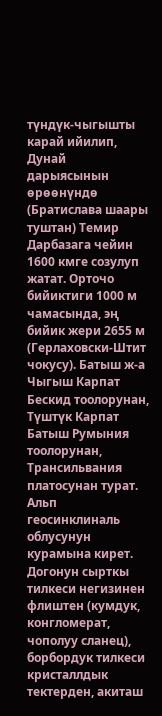түндүк-чыгышты карай ийилип, Дунай дарыясынын өрөөнүндө (Братислава шаары туштан) Темир Дарбазага чейин 1600 кмге созулуп жатат. Орточо бийиктиги 1000 м чамасында, эң бийик жери 2655 м (Герлаховски-Штит чокусу). Батыш ж-а Чыгыш Карпат Бескид тоолорунан, Түштүк Карпат Батыш Румыния тоолорунан, Трансильвания платосунан турат. Альп геосинклиналь облусунун курамына кирет. Догонун сырткы тилкеси негизинен флиштен (кумдук, конгломерат, чополуу сланец), борбордук тилкеси кристаллдык тектерден, акиташ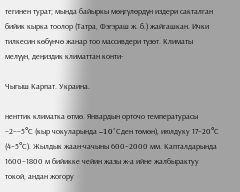тегинен турат; мында байыркы мөңгүлөрдүн издери сакталган бийик кырка тоолор (Татра, Фэгэраш ж. б.) жайгашкан. Ички тилкесин көбүнчө жанар тоо массивдери түзөт. Климаты мелүүн, деңиздик климаттан конти-

Чыгыш Карпат. Украина.

ненттик климатка өтмө. Январдын орточо температурасы –2––5°С (кыр чокуларында –10°Cден төмөн), июлдуку 17–20°С (4–5°С). Жылдык жаан-чачыны 600–2000 мм. Капталдарында 1600–1800 м бийикке чейин жазы ж-а ийне жалбырактуу токой, андан жогору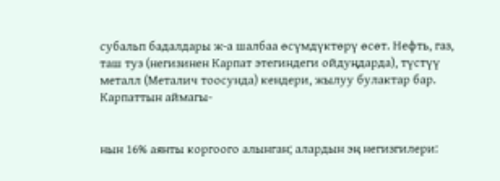субальп бадалдары ж-а шалбаа өсүмдүктөрү өсөт. Нефть, газ, таш туз (негизинен Карпат этегиндеги ойдуңдарда), түстүү металл (Металич тоосунда) кендери, жылуу булактар бар. Карпаттын аймагы-


нын 16% аянты коргоого алынган; алардын эң негизгилери: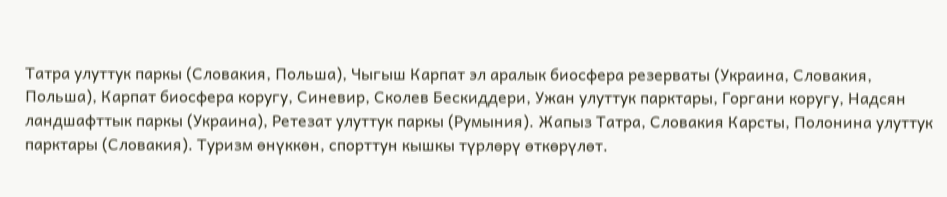Татра улуттук паркы (Словакия, Польша), Чыгыш Карпат эл аралык биосфера резерваты (Украина, Словакия, Польша), Карпат биосфера коругу, Синевир, Сколев Бескиддери, Ужан улуттук парктары, Горгани коругу, Надсян ландшафттык паркы (Украина), Ретезат улуттук паркы (Румыния). Жапыз Татра, Словакия Карсты, Полонина улуттук парктары (Словакия). Туризм өнүккөн, спорттун кышкы түрлөрү өткөрүлөт.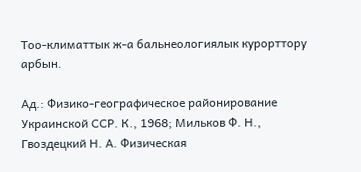Тоо-климаттык ж-а бальнеологиялык курорттору арбын.

Ад.: Физико-географическое районирование Украинской ССР. К., 1968; Мильков Ф. Н., Гвоздецкий Н. А. Физическая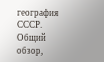география СССР. Общий обзор,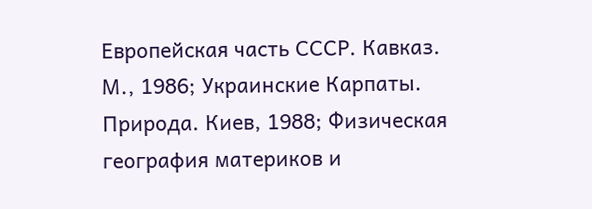Европейская часть СССР. Кавказ. М., 1986; Украинские Карпаты. Природа. Киев, 1988; Физическая география материков и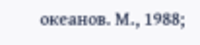океанов. М., 1988;